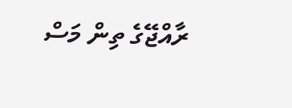ރާއްޖޭގެ ތިން މަސް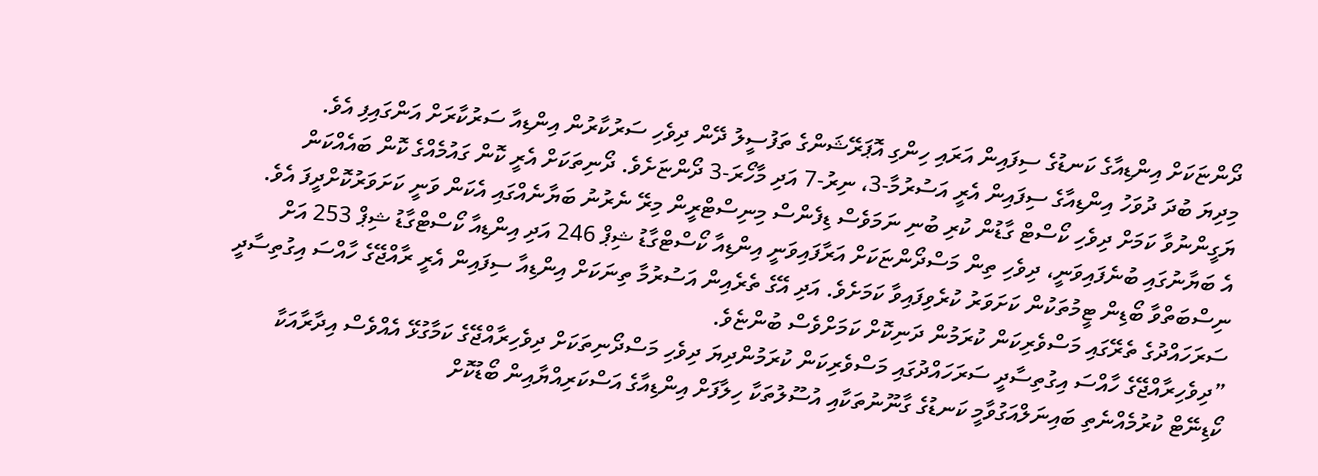ދޯންޏަކަށް އިންޑިއާގެ ކަނޑުގެ ސިފައިން އަރައި ހިންގި އޮޕަރޭޝަންގެ ތަފުސީލު ދޭން ދިވެހި ސަރުކާރުން އިންޑިއާ ސަރުކާރަށް އަންގައިފި އެވެ.
މިދިޔަ ބުދަ ދުވަހު އިންޑިއާގެ ސިފައިން އެރީ އަސުރުމާ-3، ނިރު-7 އަދި މާހޯރަ-3 ދޯންޏަށެވެ. ދޯނިތަކަށް އެރީ ކޮން ގައުމެއްގެ ކޮން ބައެއްކަން ޔަގީންނުވާ ކަމަށް ދިވެހި ކޯސްޓް ގާޑުން ކުރި ބުނި ނަމަވެސް ޑިފެންސް މިނިސްޓްރީން މިރޭ ނެރުނު ބަޔާނެއްގައި އެކަން ވަނީ ކަށަވަރުކޮށްދީފަ އެވެ.
އެ ބަޔާނުގައި ބުނެފައިވަނީ، ދިވެހި ތިން މަސްދޯންޏަކަށް އަރާފައިވަނީ އިންޑިއާ ކޯސްޓްގާޑު ޝިޕް 246 އަދި އިންޑިއާ ކޯސްޓްގާޑު ޝިޕް 253 އަށް ނިސްބަތްވާ ބޯޑިން ޓީމުތަކުން ކަށަވަރު ކުރެވިފައިވާ ކަމަށެވެ. އަދި އޭގެ ތެރެއިން އަސުރުމާ ތިނަކަށް އިންޑިއާ ސިފައިން އެރީ ރާއްޖޭގެ ހާއްސަ އިގުތިސާދީ ސަރަހައްދުގެ ތެރޭގައި މަސްވެރިކަން ކުރަމުން ދަނިކޮށް ކަމަށްވެސް ބުންޏެވެ.
”ދިވެހިރާއްޖޭގެ ހާއްސަ އިގުތިސާދީ ސަރަހައްދުގައި މަސްވެރިކަން ކުރަމުންދިޔަ ދިވެހި މަސްދޯނިތަކަށް ދިވެހިރާއްޖޭގެ ކަމާގުޅޭ އެއްވެސް އިދާރާއަކާ ކޯޑިނޭޓް ކުރުމެއްނެތި ބައިނަލްއަގުވާމީ ކަނޑުގެ ގާނޫނުތަކާއި އުސޫލުތަކާ ހިލާފަށް އިންޑިއާގެ އަސްކަރިއްޔާއިން ބޯޑުކޮށް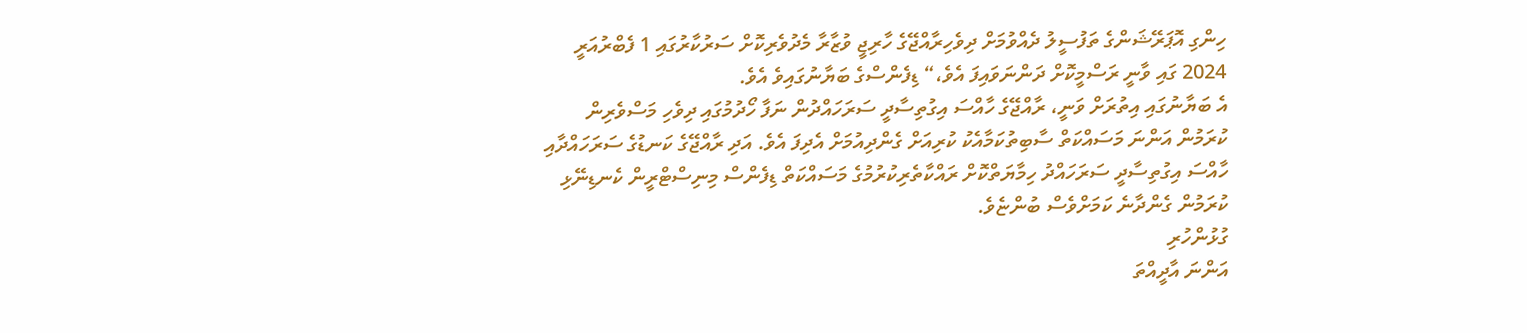ހިންގި އޮޕަރޭޝަންގެ ތަފުސީލު ދެއްވުމަށް ދިވެހިރާއްޖޭގެ ހާރިޖީ ވުޒާރާ މެދުވެރިކޮށް ސަރުކާރުގައި 1 ފެބްރުއަރީ 2024 ގައި ވާނީ ރަސްމީކޮށް ދަންނަވައިފަ އެވެ،“ ޑިފެންސްގެ ބަޔާނުގައިވެ އެވެ.
އެ ބަޔާނުގައި އިތުރަށް ވަނީ، ރާއްޖޭގެ ހާއްސަ އިގުތިސާދީ ސަރަހައްދުން ނަފާ ހޯދުމުގައި ދިވެހި މަސްވެރިން ކުރަމުން އަންނަ މަސައްކަތް ސާބިތުކަމާއެކު ކުރިއަށް ގެންދިއުމަށް އެދިފަ އެވެ. އަދި ރާއްޖޭގެ ކަނޑުގެ ސަރަހައްދާއި ހާއްސަ އިގުތިސާދީ ސަރަހައްދު ހިމާޔަތްކޮށް ރައްކާތެރިކުރުމުގެ މަސައްކަތް ޑިފެންސް މިނިސްޓްރީން ކެނޑިނޭޅި ކުރަމުން ގެންދާނެ ކަމަށްވެސް ބުންޏެވެ.
ގުޅުންހުރި
އަންނަ އާދީއްތަ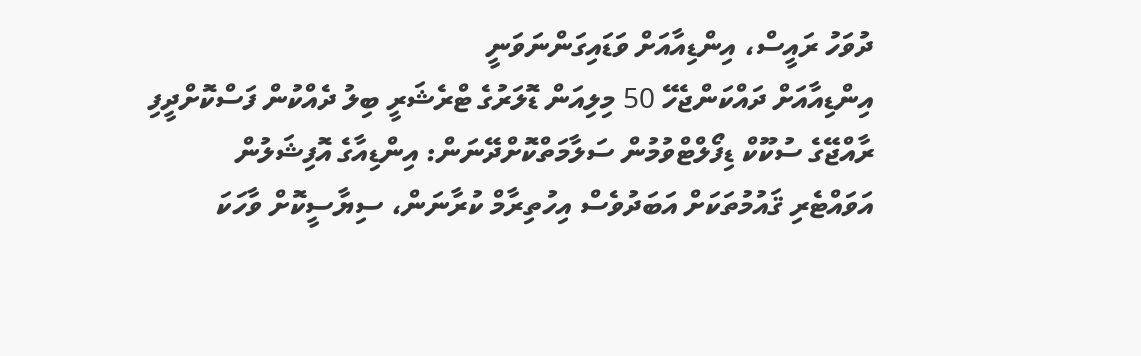ދުވަހު ރައީސް، އިންޑިއާއަށް ވަޑައިގަންނަވަނީ
އިންޑިއާއަށް ދައްކަންޖެހޭ 50 މިލިއަން ޑޮލަރުގެ ޓްރެޝަރީ ބިލު ދެއްކުން ފަސްކޮށްދީފި
ރާއްޖޭގެ ސުކޫކް ޑިފޯލްޓްވުމުން ސަލާމަތްކޮށްދޭނަން: އިންޑިއާގެ އޮފިޝަލުން
އަވައްޓެރި ޤައުމުތަކަށް އަބަދުވެސް އިހުތިރާމް ކުރާނަން، ސިޔާސީކޮށް ވާހަކަ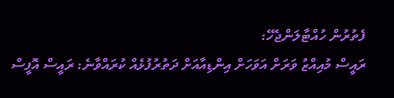ފެތުރުން ހުއްޓާލަންޖެހޭ:
ރައީސް މުއިއްޒު ވަރަށް އަވަހަށް އިންޑިއާއަށް ދަތުރުފުޅެއް ކުރައްވާނެ: ރައީސް އޮފީސް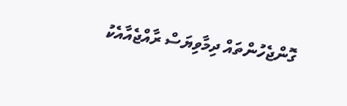ގޮންޖެހުންތައް ދިމާވިޔަސް ރާއްޖެއާއެކު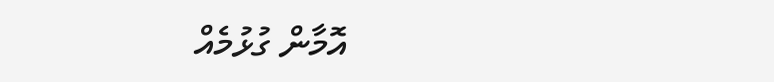އޮމާން ގުޅުމެއް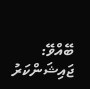ބޭއްވޭ: ޖައިޝަންކަރު